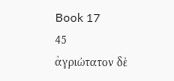Book 17
45
ἀγριώτατον δὲ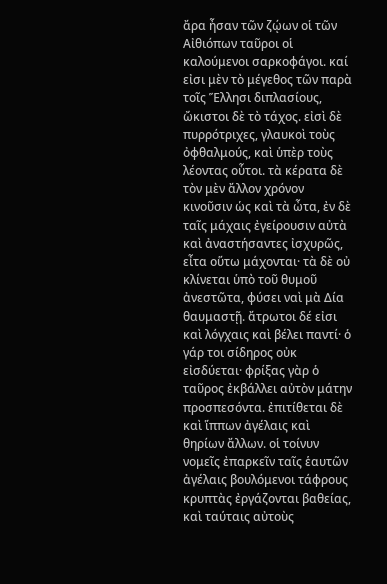ἄρα ἦσαν τῶν ζῴων οἱ τῶν Αἰθιόπων ταῦροι οἱ καλούμενοι σαρκοφάγοι. καί εἰσι μὲν τὸ μέγεθος τῶν παρὰ τοῖς Ἕλλησι διπλασίους, ὤκιστοι δὲ τὸ τάχος. εἰσὶ δὲ πυρρότριχες, γλαυκοὶ τοὺς ὀφθαλμούς, καὶ ὑπὲρ τοὺς λέοντας οὗτοι. τὰ κέρατα δὲ τὸν μὲν ἄλλον χρόνον κινοῦσιν ὡς καὶ τὰ ὦτα, ἐν δὲ ταῖς μάχαις ἐγείρουσιν αὐτὰ καὶ ἀναστήσαντες ἰσχυρῶς, εἶτα οὕτω μάχονται· τὰ δὲ οὐ κλίνεται ὑπὸ τοῦ θυμοῦ ἀνεστῶτα, φύσει ναὶ μὰ Δία θαυμαστῇ. ἄτρωτοι δέ εἰσι καὶ λόγχαις καὶ βέλει παντί· ὁ γάρ τοι σίδηρος οὐκ εἰσδύεται· φρίξας γὰρ ὁ ταῦρος ἐκβάλλει αὐτὸν μάτην προσπεσόντα. ἐπιτίθεται δὲ καὶ ἵππων ἀγέλαις καὶ θηρίων ἄλλων. οἱ τοίνυν νομεῖς ἐπαρκεῖν ταῖς ἑαυτῶν ἀγέλαις βουλόμενοι τάφρους κρυπτὰς ἐργάζονται βαθείας, καὶ ταύταις αὐτοὺς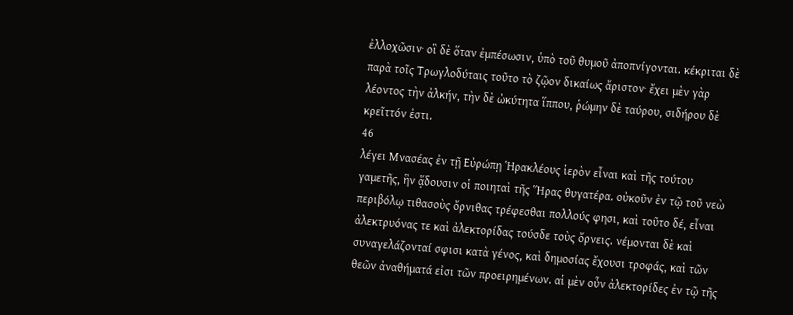ἐλλοχῶσιν· οἳ δὲ ὅταν ἐμπέσωσιν, ὑπὸ τοῦ θυμοῦ ἀποπνίγονται. κέκριται δὲ παρὰ τοῖς Τρωγλοδύταις τοῦτο τὸ ζῷον δικαίως ἄριστον· ἔχει μὲν γὰρ λέοντος τὴν ἀλκήν, τὴν δὲ ὠκύτητα ἵππου, ῥώμην δὲ ταύρου, σιδήρου δὲ κρεῖττόν ἐστι.
46
λέγει Μνασέας ἐν τῇ Εὐρώπῃ Ἡρακλέους ἱερὸν εἶναι καὶ τῆς τούτου γαμετῆς, ἣν ᾅδουσιν οἱ ποιηταὶ τῆς Ἥρας θυγατέρα. οὐκοῦν ἐν τῷ τοῦ νεὼ περιβόλῳ τιθασοὺς ὄρνιθας τρέφεσθαι πολλούς φησι, καὶ τοῦτο δέ, εἶναι ἀλεκτρυόνας τε καὶ ἀλεκτορίδας τούσδε τοὺς ὄρνεις. νέμονται δὲ καὶ συναγελάζονταί σφισι κατὰ γένος, καὶ δημοσίας ἔχουσι τροφάς, καὶ τῶν θεῶν ἀναθήματά εἰσι τῶν προειρημένων. αἱ μὲν οὖν ἀλεκτορίδες ἐν τῷ τῆς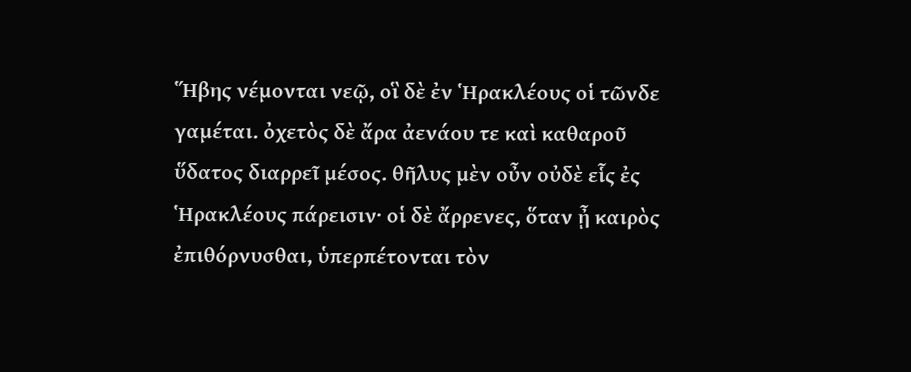Ἥβης νέμονται νεῷ, οἳ δὲ ἐν Ἡρακλέους οἱ τῶνδε γαμέται. ὀχετὸς δὲ ἄρα ἀενάου τε καὶ καθαροῦ ὕδατος διαρρεῖ μέσος. θῆλυς μὲν οὖν οὐδὲ εἷς ἐς Ἡρακλέους πάρεισιν· οἱ δὲ ἄρρενες, ὅταν ᾖ καιρὸς ἐπιθόρνυσθαι, ὑπερπέτονται τὸν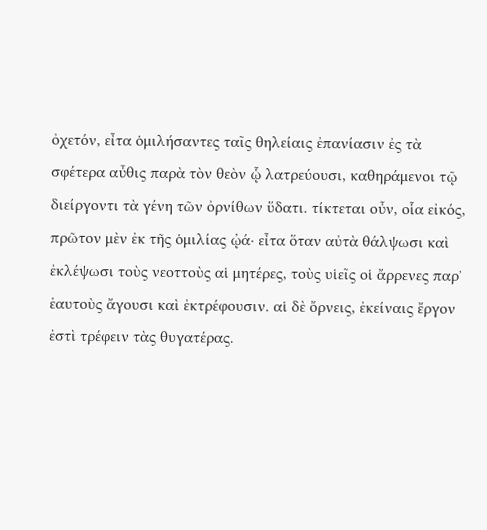ὀχετόν, εἶτα ὁμιλήσαντες ταῖς θηλείαις ἐπανίασιν ἐς τὰ σφέτερα αὖθις παρὰ τὸν θεὸν ᾧ λατρεύουσι, καθηράμενοι τῷ διείργοντι τὰ γένη τῶν ὀρνίθων ὕδατι. τίκτεται οὖν, οἷα εἰκός, πρῶτον μὲν ἐκ τῆς ὁμιλίας ᾠά· εἶτα ὅταν αὐτὰ θάλψωσι καὶ ἐκλέψωσι τοὺς νεοττοὺς αἱ μητέρες, τοὺς υἱεῖς οἱ ἄρρενες παρʼ ἑαυτοὺς ἄγουσι καὶ ἐκτρέφουσιν. αἱ δὲ ὄρνεις, ἐκείναις ἔργον ἐστὶ τρέφειν τὰς θυγατέρας.